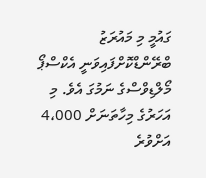ގައުމީ މި މައުރަޒު ބްރޭންޑްކޮށްފައިވަނީ އެކްސްޕޯ މޯލްޑިވްސްގެ ނަމުގަ އެވެ. މި އަހަރުގެ މިހާތަނަށް 4،000 އަށްވުރެ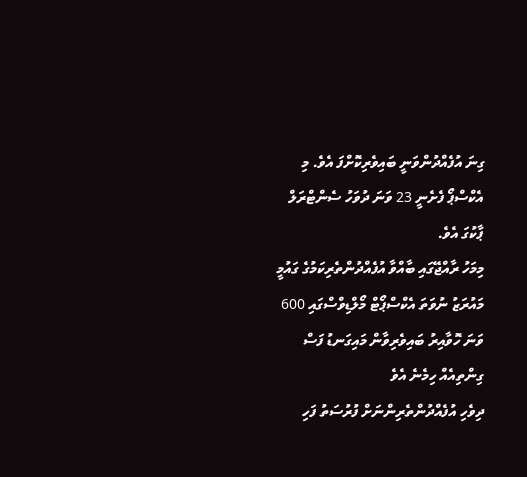ގިނަ އުފެއްދުންވަނީ ބައިވެރިކޮށްފަ އެވެ. މި އެކްސްޕޯ ފެށެނީ 23 ވަނަ ދުވަހު ސެންޓްރަލް ޕާކުގަ އެވެ.
މިމަހު ރާއްޖޭގައި ބާއްވާ އުފެއްދުންތެރިކަމުގެ ގައުމީ މައުރަޒު ނުވަތަ އެކްސްޕޯޓް މޯލްޑިވްސްގައި 600 ވަނަ ހޮވާއިރު ބައިވެރިވާން މައިގަނޑު ފަސް ގިންތިއެއް ހިމެނެ އެވެ
ދިވެހި އުފެއްދުންތެރިންނަށް ފުރުސަތު ފަހި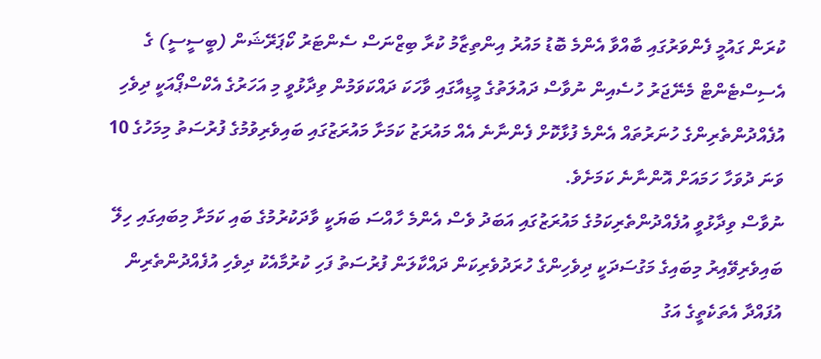ކުރަން ގައުމީ ފެންވަރުގައި ބާއްވާ އެންމެ ބޮޑު މައުރު އިންތިޒާމު ކުރާ ބިޒްނަސް ސެންޓަރު ކޯޕަރޭޝަން (ބީސީސީ) ގެ އެސިސްޓެންޓް މެނޭޖަރު ހުސެއިން ނުވާސް ދައުލަތުގެ މީޑިއާގައި ވާހަކަ ދައްކަވަމުން ވިދާޅުވީ މި އަހަރުގެ އެކްސްޕޯއަކީ ދިވެހި އުފެއްދުންތެރިންގެ ހުނަރުތައް އެންމެ ފުޅާކޮށް ފެންނާނެ އެއް މައުރަޒު ކަމަށާ މައުރަޒުގައި ބައިވެރިވުމުގެ ފުރުސަތު މިމަހުގެ 10 ވަނަ ދުވަހާ ހަމައަށް އޮންނާނެ ކަމަށެވެ.
ނުވާސް ވިދާޅުވީ އުފެއްދުންތެރިކަމުގެ މައުރަޒުގައި އަބަދު ވެސް އެންމެ ހާއްސަ ބަޔަކީ ވާދަކުރުމުގެ ބައި ކަމަށާ މިބައިގައި ހިލޭ ބައިވެރިވޭއިރު މިބައިގެ މަގުސަދަކީ ދިވެހިންގެ ހުރަދުވެރިކަން ދައްކާލަން ފުރުސަތު ފަހި ކުރުމާއެކު ދިވެހި އުފެއްދުންތެރިން އުފައްދާ އެތަކެތީގެ އަގު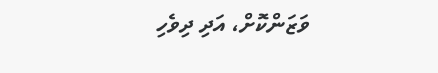ވަޒަންކޮށް، އަދި ދިވެހި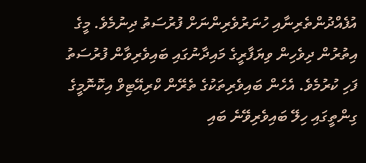އުފެއްދުންތެރިނާއި ހުނަރުވެރިންނަށް ފުރުސަތު ދިނުމެވެ. މީގެ އިތުރުން ދިވެހިން ވިޔަފާރީގެ މައިދާނުގައި ބައިވެރިވާން ފުރުސަތު ފަހި ކުރުމެވެ. އެހެން ބައިވެރިތަކުގެ ތެރޭން ކްރިއޭޓިވް އިކޮނޮމީގެ ގިންތީގައި ހިލޭ ބައިވެރިވޭނެ ބައި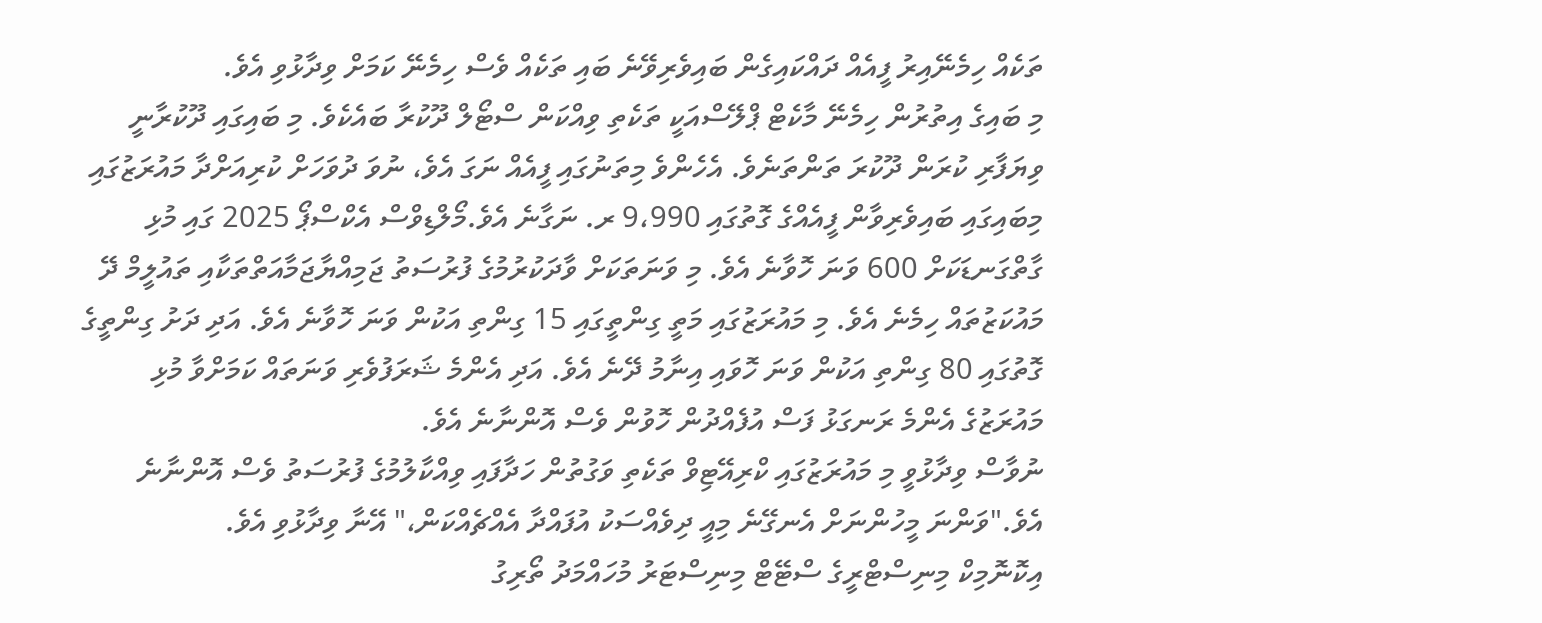ތަކެއް ހިމެނޭއިރު ފީއެއް ދައްކައިގެން ބައިވެރިވޭނެ ބައި ތަކެއް ވެސް ހިމެނޭ ކަމަށް ވިދާޅުވި އެވެ.
މި ބައިގެ އިތުރުން ހިމެނޭ މާކެޓް ޕްލޭސްއަކީ ތަކެތި ވިއްކަން ސްޓޯލް ދޫކުރާ ބައެކެވެ. މި ބައިގައި ދޫކުރާނީ ވިޔަފާރި ކުރަން ދޫކުރަ ތަންތަނެވެ. އެހެންވެ މިތަނުގައި ފީއެއް ނަގަ އެވެ، ނުވަ ދުވަހަށް ކުރިއަށްދާ މައުރަޒުގައި މިބައިގައި ބައިވެރިވާން ފީއެއްގެ ގޮތުގައި 9،990 ރ. ނަގާނެ އެވެ.މޯލްޑިވްސް އެކްސްޕޯ 2025 ގައި މުޅި ގާތްގަނޑަކަށް 600 ވަނަ ހޮވާނެ އެވެ. މި ވަނަތަކަށް ވާދަކުރުމުގެ ފުރުސަތު ޖަމިއްޔާޖަމާއަތްތަކާއި ތައުލީމް ދޭ މައުކަޒުތައް ހިމެނެ އެވެ. މި މައުރަޒުގައި މަތީ ގިންތީގައި 15 ގިންތި އަކުން ވަނަ ހޮވާނެ އެވެ. އަދި ދަށު ގިންތީގެ ގޮތުގައި 80 ގިންތި އަކުން ވަނަ ހޮވައި އިނާމު ދޭނެ އެވެ. އަދި އެންމެ ޝަރަފުވެރި ވަނަތައް ކަމަށްވާ މުޅި މައުރަޒުގެ އެންމެ ރަނގަޅު ފަސް އުފެއްދުން ހޮވުން ވެސް އޮންނާނެ އެވެ.
ނުވާސް ވިދާޅުވީ މި މައުރަޒުގައި ކްރިއޭޓިވް ތަކެތި ވަގުތުން ހަދާފައި ވިއްކާލުމުގެ ފުރުސަތު ވެސް އޮންނާނެ އެވެ."ވަންނަ މީހުންނަށް އެނގޭނެ މިއީ ދިވެއްސަކު އުފައްދާ އެއްޗެއްކަން،" އޭނާ ވިދާޅުވި އެވެ.
އިކޮނޮމިކް މިނިސްޓްރީގެ ސްޓޭޓް މިނިސްޓަރު މުހައްމަދު ތޯރިގު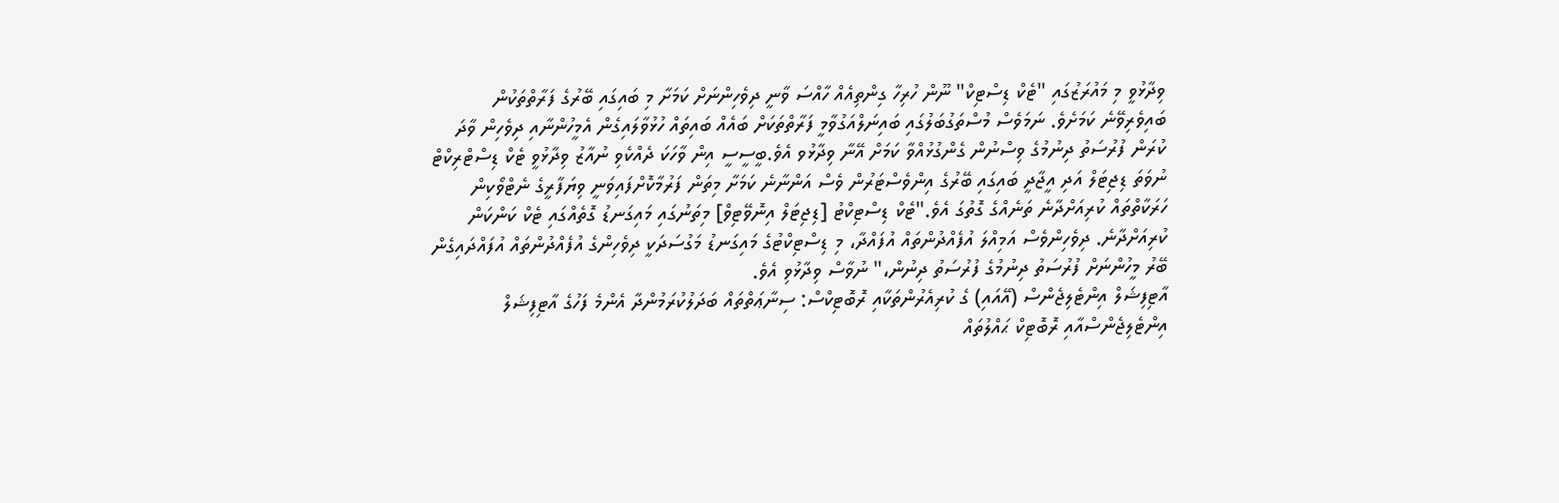ވިދާޅުވީ މި މައުރަޒުގައި "ޓެކް ޑިސްޓިކް" ނޫން ހުރިހާ ގިންތިއެއް ހާއްސަ ވާނީ ދިވެހިންނަށް ކަމަށާ މި ބައިގައި ބޭރުގެ ފަރާތްތަކުން ބައިވެރިވޭނެ ކަމަށެވެ. ނަމަވެސް މުސްތަގުބަލުގައި ބައިނަލްއަގުވާމީ ފަރާތްތަކަށް ބައެއް ބައިތައް ހުޅުވާލައިގެން އެމީހުންނާއި ދިވެހިން ވާދަ ކުރަން ފުރުސަތު ދިނުމުގެ ވިސްނުން ގެންގުޅުއްވާ ކަމަށް އޭނާ ވިދާޅުވ އެވެ.ބީސީސީ އިން ވާހަކަ ދެއްކެވި ނުއާޒު ވިދާޅުވީ ޓެކް ޑިސްޓްރިކްޓް ނުވަތަ ޑިޖިޓަލް އަދި އީޖާދީ ބައިގައި ބޭރުގެ އިންވެސްޓަރުން ވެސް އަންނާނެ ކަމަށާ މިތަން ފަރުމާކޮށްފައިވަނީ ވިޔަފާރީގެ ނެޓްވޯކިން ހަރަކާތްތައް ކުރިއަށްދާނެ ތަނެއްގެ ގޮތުގަ އެވެ."ޓެކް ޑިސްޓިކްޓު [ޑިޖިޓަލް އިނޮވޭޓިވް] މިތަނުގައި މައިގަނޑު ގޮތެއްގައި ޓެކް ކަންކަން ކުރިއަށްދާނެ. ދިވެހިންވެސް އަމިއްލަ އުފެއްދުންތައް އުފައްދާ، މި ޑިސްޓިކްޓުގެ މައިގަނޑު މަގުސަދަކީ ދިވެހިންގެ އުފެއްދުންތައް އުފައްދައިގެން ބޭރު މީހުންނަށް ފުރުސަތު ދިނުމުގެ ފުރުސަތު ދިނުން،" ނުވާސް ވިދާޅުވި އެވެ.
އާޓިފިޝަލް އިންޓެލިޖެންސް (އޭއައި) ގެ ކުރިއެރުންތަކާއި ރޮބޮޓިކްސް: ސިނާޢަތްތައް ބަދަލުކުރަމުންދާ އެންމެ ފަހުގެ އާޓިފިޝަލް އިންޓެލިޖެންސްއާއި ރޮބޮޓިކް ޙައްލުތައް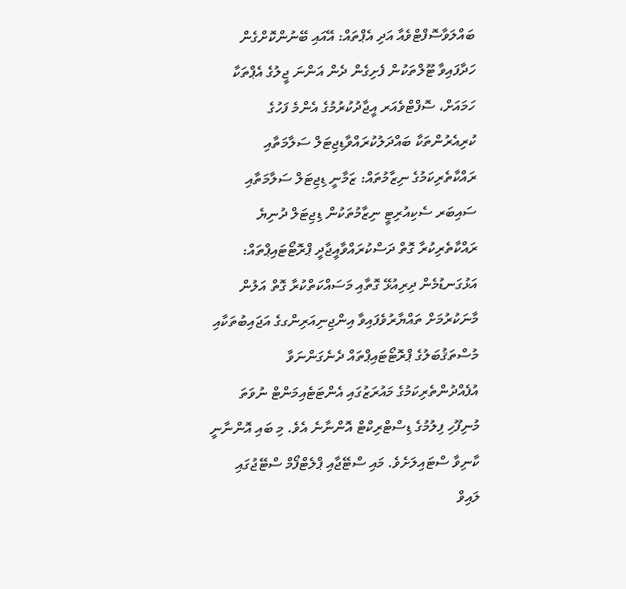ބައްލަވާސޮފްޓްވެއާ އަދި އެޕްތައް: އޭއައި ބޭނުންކޮށްގެން ހަދާފައިވާ ޓޫލްތަކުން ފެށިގެން ދެން އަންނަ ޖީލުގެ އެޕްތަކާ ހަމައަށް، ސޮފްޓްވެއަރ އީޖާދުކުރުމުގެ އެންމެ ފަހުގެ ކުރިއެރުންތަކާ ބައްދަލުކުރައްވާޑިޖިޓަލް ސަލާމަތާއި ރައްކާތެރިކަމުގެ ނިޒާމުތައް: ޒަމާނީ ޑިޖިޓަލް ސަލާމަތާއި ސައިބަރ ސެކިއުރިޓީ ނިޒާމުތަކުން ޑިޖިޓަލް ދުނިޔެ ރައްކާތެރިކުރާ ގޮތް ދަސްކުރައްވާއީޖާދީ ޕްރޮޓޯޓައިޕްތައް: އަޅުގަނޑުމެން ދިރިއުޅޭ ގޮތާއި މަސައްކަތްކުރާ ގޮތް އަލުން މާނަކުރުމަށް ތައްޔާރުވެފައިވާ އިންޖިނިއަރިންގގެ އަޖައިބުތަކާއި މުސްތަޤުބަލުގެ ޕްރޮޓޯޓައިޕްތައް ދެނެގަންނަވާ
އުފެއްދުންތެރިކަމުގެ މައުރަޒުގައި އެންޓަޓެއިމަންޓް ނުވަތަ މުނިފޫހި ފިލުމުގެ ޑިސްޓްރިކްޓް އޮންނާނެ އެވެ. މި ބައި އޮންނާނީ ކާނިވާ ސްޓައިލަށެވެ. މައި ސްޓޭޖާއި ޕްލެޓްފޯމް ސްޓޭޖުގައި ލައިވް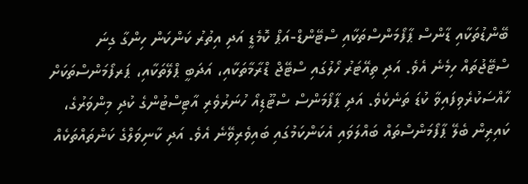ބޭންޑުތަކާއި ޑާންސް ޕާފޯމަންސްތަކާއި ސްޓޭންޑް-އަޕް ކޮމެޑީ އަދި އިތުރު ކަންކަން ހިންގާ ގިނަ ސްޓޭޖުތައް ހިމެނެ އެވެ. އަދި ތިއޭޓަރު ހޯލުގައި ސްޓޭޖް ޑްރާމާތަކާއި، އަދަބީ ޕްލޭތަކާއި، ޕަރފޯމަންސްތަކަށް ހާއްސަކުރެވިފައިވާ ކުޑަ ތަނެކެވެ. އަދި ޕާފޯމަންސް ސްޓޫޑިއޯ ހުނަރުވެރި އާޓިސްޓުންގެ ކުދި މިންވަރުގެ، ކައިރިން ބެލޭ ޕާފޯމަންސްތައް ބައްލަވައި އެކަންކަމުގައި ބައިވެރިވޭނެ އެވެ. އަދި ކާނިވަލްގެ ކަންތައްތަކެއް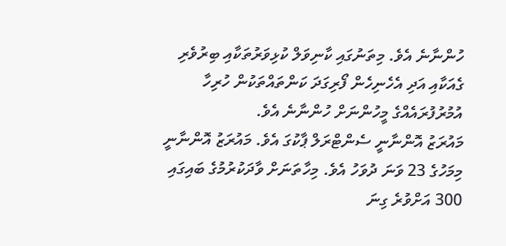ހުންނާނެ އެވެ. މިތަނުގައި ކާނިވަލް ކުޅިވަރުތަކާއި ބިރުވެރި ގެއަކާއި އަދި އެހެނިހެން ފޯރިގަދަ ކަންތައްތަކުން ހުރިހާ އުމުރުފުރައެއްގެ މީހުންނަށް ހުންނާނެ އެވެ.
މައުރަޒު އޮންނާނީ ސެންޓްރަލް ޕާކުގަ އެވެ. މައުރަޒު އޮންނާނީ މިމަހުގެ 23 ވަނަ ދުވަހު އެވެ. މިހާތަނަށް ވާދަކުރުމުގެ ބައިގައި 300 އަށްވުރެ ގިނަ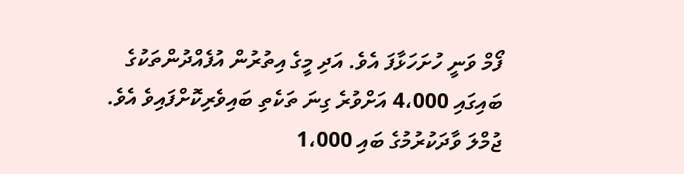ފޯމް ވަނީ ހުށަހަޅާފަ އެވެ. އަދި މީގެ އިތުރުން އުފެއްދުންތަކުގެ ބައިގައި 4،000 އަށްވުރެ ގިނަ ތަކެތި ބައިވެރިކޮށްފައިވެ އެވެ. ޖުމްލަ ވާދަކުރުމުގެ ބައި 1،000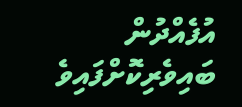އުފެއްދުން ބައިވެރިކޮށްފައިވެ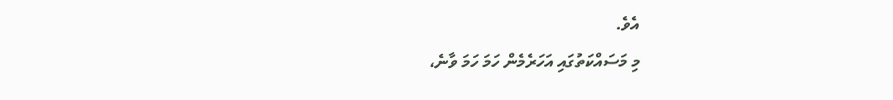އެވެ.
މި މަސައްކަތުގައި އަހަރެމެން ހަމަ ހަމަ ވާނެ،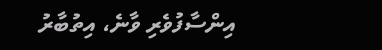އިންސާފުވެރި ވާނެ، އިތުބާރު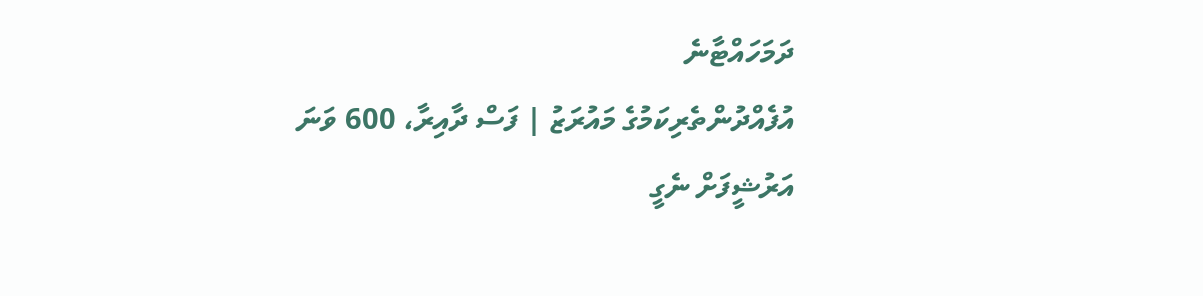ދަމަހައްޓާނެ
އުފެއްދުންތެރިކަމުގެ މައުރަޒު | ފަސް ދާއިރާ، 600 ވަނަ
އަރުޝީފަށް ނެގީ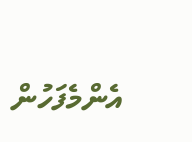އެންމެފަހުން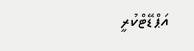އަޕްޑޭޓްކުރީ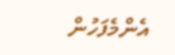އެންމެފަހުން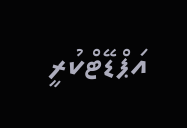އަޕްޑޭޓްކުރީ